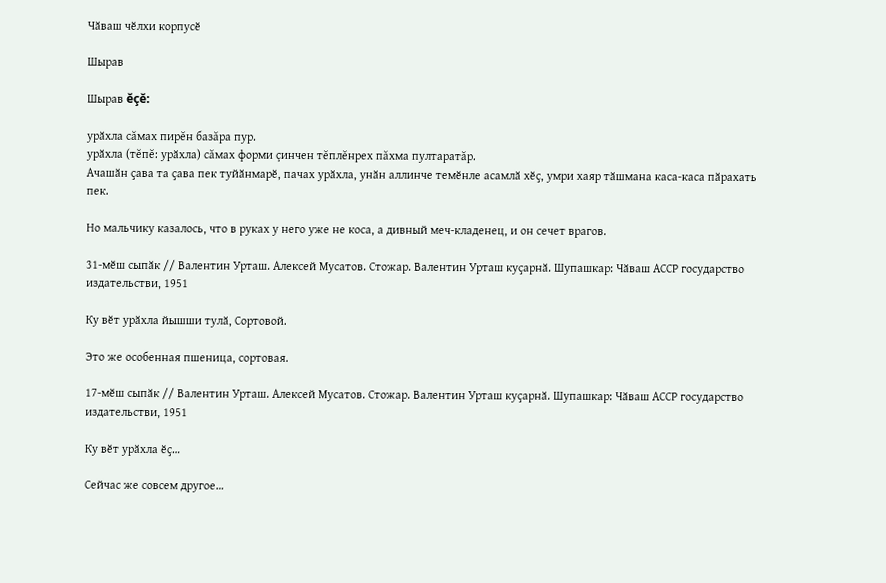Чӑваш чӗлхи корпусӗ

Шырав

Шырав ĕçĕ:

урӑхла сăмах пирĕн базăра пур.
урӑхла (тĕпĕ: урӑхла) сăмах форми çинчен тĕплĕнрех пăхма пултаратăр.
Ачашӑн ҫава та ҫава пек туйӑнмарӗ, пачах урӑхла, унӑн аллинче темӗнле асамлӑ хӗҫ, умри хаяр тӑшмана каса-каса пӑрахать пек.

Но мальчику казалось, что в руках у него уже не коса, а дивный меч-кладенец, и он сечет врагов.

31-мӗш сыпӑк // Валентин Урташ. Алексей Мусатов. Стожар. Валентин Урташ куҫарнӑ. Шупашкар: Чӑваш АССР государство издательстви, 1951

Ку вӗт урӑхла йышши тулӑ, Сортовой.

Это же особенная пшеница, сортовая.

17-мӗш сыпӑк // Валентин Урташ. Алексей Мусатов. Стожар. Валентин Урташ куҫарнӑ. Шупашкар: Чӑваш АССР государство издательстви, 1951

Ку вӗт урӑхла ӗҫ…

Сейчас же совсем другое…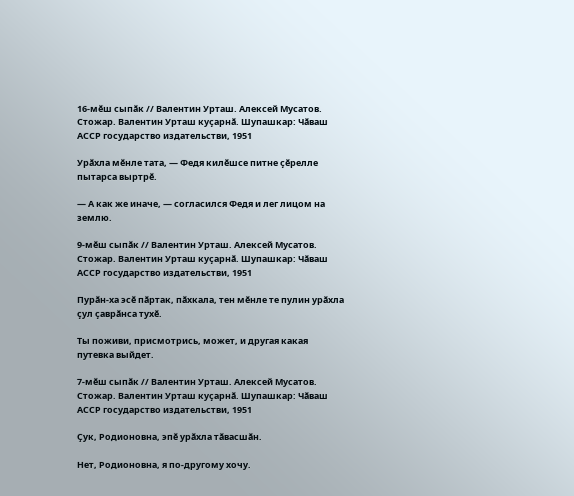16-мӗш сыпӑк // Валентин Урташ. Алексей Мусатов. Стожар. Валентин Урташ куҫарнӑ. Шупашкар: Чӑваш АССР государство издательстви, 1951

Урӑхла мӗнле тата, — Федя килӗшсе питне ҫӗрелле пытарса выртрӗ.

— А как же иначе, — согласился Федя и лег лицом на землю.

9-мӗш сыпӑк // Валентин Урташ. Алексей Мусатов. Стожар. Валентин Урташ куҫарнӑ. Шупашкар: Чӑваш АССР государство издательстви, 1951

Пурӑн-ха эсӗ пӑртак, пӑхкала, тен мӗнле те пулин урӑхла ҫул ҫаврӑнса тухӗ.

Ты поживи, присмотрись, может, и другая какая путевка выйдет.

7-мӗш сыпӑк // Валентин Урташ. Алексей Мусатов. Стожар. Валентин Урташ куҫарнӑ. Шупашкар: Чӑваш АССР государство издательстви, 1951

Ҫук, Родионовна, эпӗ урӑхла тӑвасшӑн.

Нет, Родионовна, я по-другому хочу.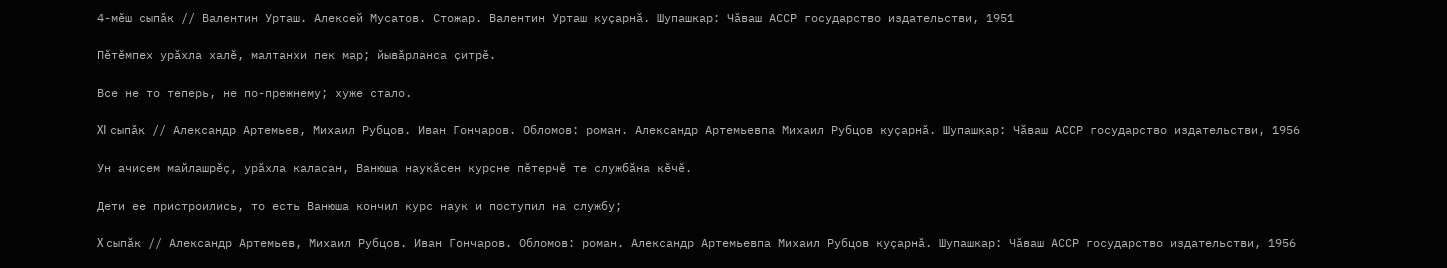4-мӗш сыпӑк // Валентин Урташ. Алексей Мусатов. Стожар. Валентин Урташ куҫарнӑ. Шупашкар: Чӑваш АССР государство издательстви, 1951

Пӗтӗмпех урӑхла халӗ, малтанхи пек мар; йывӑрланса ҫитрӗ.

Все не то теперь, не по-прежнему; хуже стало.

XI сыпӑк // Александр Артемьев, Михаил Рубцов. Иван Гончаров. Обломов: роман. Александр Артемьевпа Михаил Рубцов куҫарнӑ. Шупашкар: Чӑваш АССР государство издательстви, 1956

Ун ачисем майлашрӗҫ, урӑхла каласан, Ванюша наукӑсен курсне пӗтерчӗ те службӑна кӗчӗ.

Дети ее пристроились, то есть Ванюша кончил курс наук и поступил на службу;

X сыпӑк // Александр Артемьев, Михаил Рубцов. Иван Гончаров. Обломов: роман. Александр Артемьевпа Михаил Рубцов куҫарнӑ. Шупашкар: Чӑваш АССР государство издательстви, 1956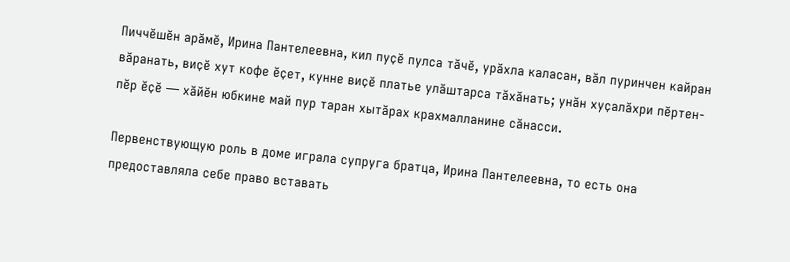Пиччӗшӗн арӑмӗ, Ирина Пантелеевна, кил пуҫӗ пулса тӑчӗ, урӑхла каласан, вӑл пуринчен кайран вӑранать, виҫӗ хут кофе ӗҫет, кунне виҫӗ платье улӑштарса тӑхӑнать; унӑн хуҫалӑхри пӗртен-пӗр ӗҫӗ — хӑйӗн юбкине май пур таран хытӑрах крахмалланине сӑнасси.

Первенствующую роль в доме играла супруга братца, Ирина Пантелеевна, то есть она предоставляла себе право вставать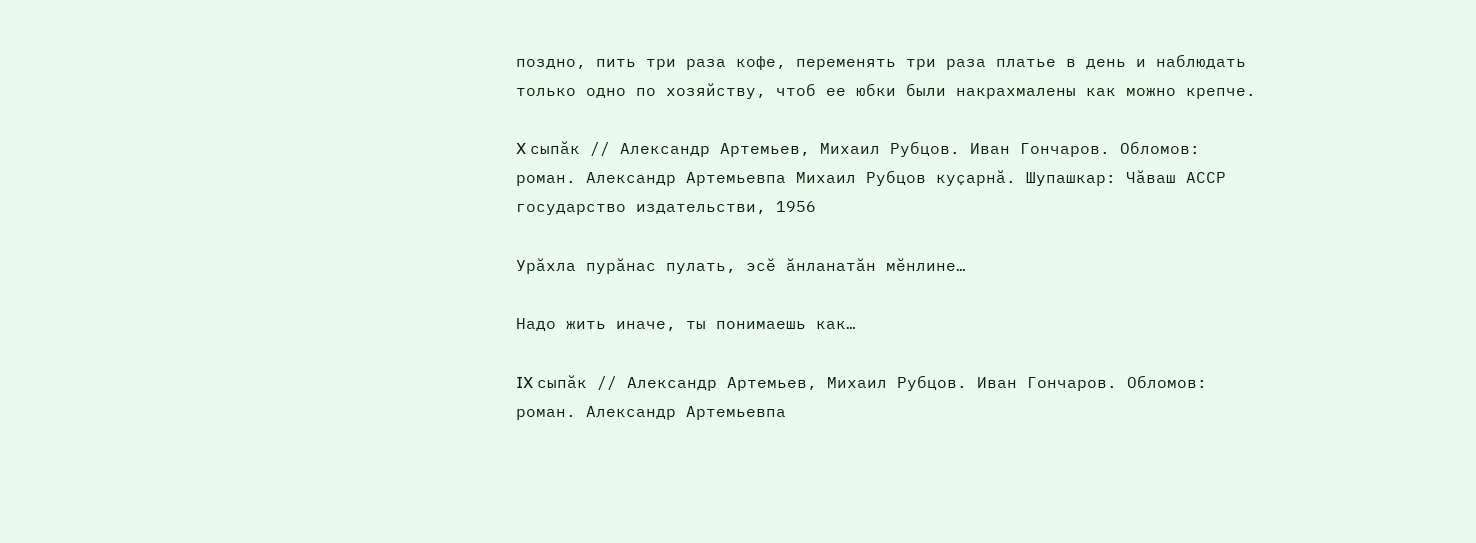поздно, пить три раза кофе, переменять три раза платье в день и наблюдать только одно по хозяйству, чтоб ее юбки были накрахмалены как можно крепче.

X сыпӑк // Александр Артемьев, Михаил Рубцов. Иван Гончаров. Обломов: роман. Александр Артемьевпа Михаил Рубцов куҫарнӑ. Шупашкар: Чӑваш АССР государство издательстви, 1956

Урӑхла пурӑнас пулать, эсӗ ӑнланатӑн мӗнлине…

Надо жить иначе, ты понимаешь как…

IX сыпӑк // Александр Артемьев, Михаил Рубцов. Иван Гончаров. Обломов: роман. Александр Артемьевпа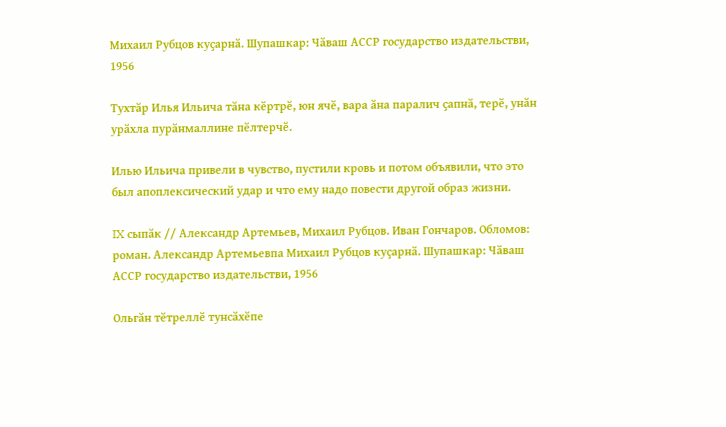Михаил Рубцов куҫарнӑ. Шупашкар: Чӑваш АССР государство издательстви, 1956

Тухтӑр Илья Ильича тӑна кӗртрӗ, юн ячӗ, вара ӑна паралич ҫапнӑ, терӗ, унӑн урӑхла пурӑнмаллине пӗлтерчӗ.

Илью Ильича привели в чувство, пустили кровь и потом объявили, что это был апоплексический удар и что ему надо повести другой образ жизни.

IX сыпӑк // Александр Артемьев, Михаил Рубцов. Иван Гончаров. Обломов: роман. Александр Артемьевпа Михаил Рубцов куҫарнӑ. Шупашкар: Чӑваш АССР государство издательстви, 1956

Ольгӑн тӗтреллӗ тунсӑхӗпе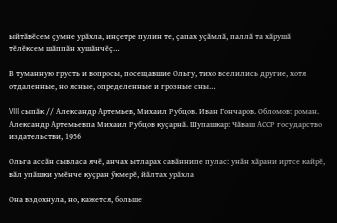ыйтӑвӗсем ҫумне урӑхла, инҫетре пулин те, ҫапах уҫӑмлӑ, паллӑ та хӑрушӑ тӗлӗксем шӑппӑн хушӑнчӗҫ…

В туманную грусть и вопросы, посещавшие Ольгу, тихо вселились другие, хотя отдаленные, но ясные, определенные и грозные сны…

VIII сыпӑк // Александр Артемьев, Михаил Рубцов. Иван Гончаров. Обломов: роман. Александр Артемьевпа Михаил Рубцов куҫарнӑ. Шупашкар: Чӑваш АССР государство издательстви, 1956

Ольга ассӑн сывласа ячӗ, анчах ытларах савӑннипе пулас: унӑн хӑрани иртсе кайрӗ, вӑл упӑшки умӗнче куҫран ӳкмерӗ, йӑлтах урӑхла

Она вздохнула, но, кажется, больше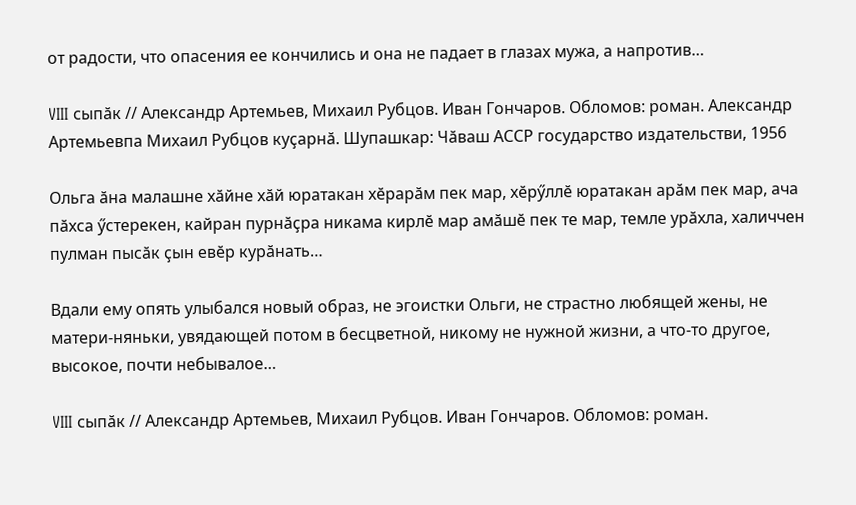от радости, что опасения ее кончились и она не падает в глазах мужа, а напротив…

VIII сыпӑк // Александр Артемьев, Михаил Рубцов. Иван Гончаров. Обломов: роман. Александр Артемьевпа Михаил Рубцов куҫарнӑ. Шупашкар: Чӑваш АССР государство издательстви, 1956

Ольга ӑна малашне хӑйне хӑй юратакан хӗрарӑм пек мар, хӗрӳллӗ юратакан арӑм пек мар, ача пӑхса ӳстерекен, кайран пурнӑҫра никама кирлӗ мар амӑшӗ пек те мар, темле урӑхла, халиччен пулман пысӑк ҫын евӗр курӑнать…

Вдали ему опять улыбался новый образ, не эгоистки Ольги, не страстно любящей жены, не матери-няньки, увядающей потом в бесцветной, никому не нужной жизни, а что-то другое, высокое, почти небывалое…

VIII сыпӑк // Александр Артемьев, Михаил Рубцов. Иван Гончаров. Обломов: роман.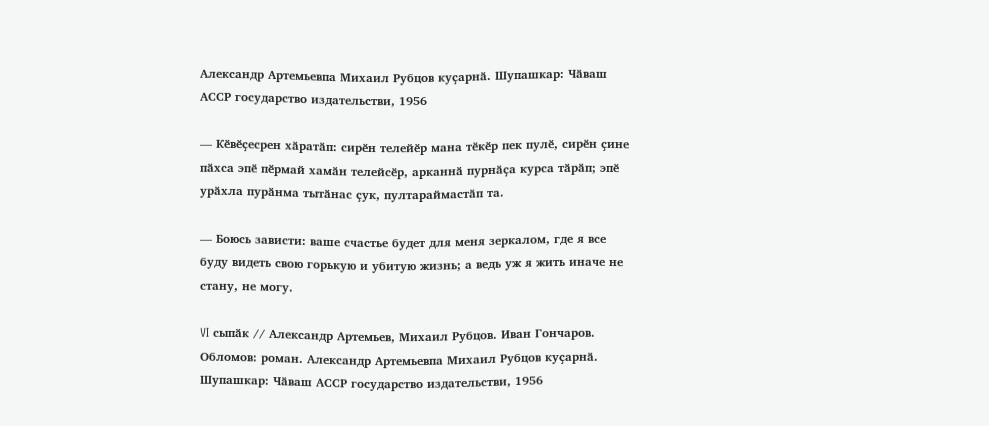Александр Артемьевпа Михаил Рубцов куҫарнӑ. Шупашкар: Чӑваш АССР государство издательстви, 1956

— Кӗвӗҫесрен хӑратӑп: сирӗн телейӗр мана тӗкӗр пек пулӗ, сирӗн ҫине пӑхса эпӗ пӗрмай хамӑн телейсӗр, арканнӑ пурнӑҫа курса тӑрӑп; эпӗ урӑхла пурӑнма тытӑнас ҫук, пултараймастӑп та.

— Боюсь зависти: ваше счастье будет для меня зеркалом, где я все буду видеть свою горькую и убитую жизнь; а ведь уж я жить иначе не стану, не могу.

VI сыпӑк // Александр Артемьев, Михаил Рубцов. Иван Гончаров. Обломов: роман. Александр Артемьевпа Михаил Рубцов куҫарнӑ. Шупашкар: Чӑваш АССР государство издательстви, 1956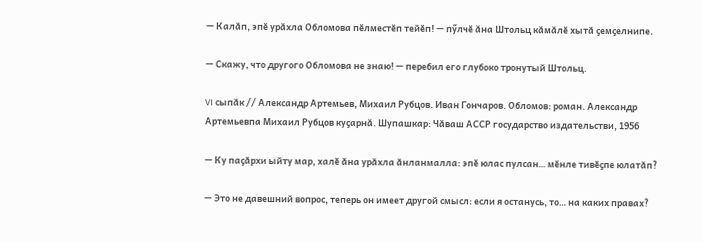— Калӑп, эпӗ урӑхла Обломова пӗлместӗп тейӗп! — пӳлчӗ ӑна Штольц кӑмӑлӗ хытӑ ҫемҫелнипе.

— Скажу, что другого Обломова не знаю! — перебил его глубоко тронутый Штольц.

VI сыпӑк // Александр Артемьев, Михаил Рубцов. Иван Гончаров. Обломов: роман. Александр Артемьевпа Михаил Рубцов куҫарнӑ. Шупашкар: Чӑваш АССР государство издательстви, 1956

— Ку паҫӑрхи ыйту мар, халӗ ӑна урӑхла ӑнланмалла: эпӗ юлас пулсан… мӗнле тивӗҫпе юлатӑп?

— Это не давешний вопрос, теперь он имеет другой смысл: если я останусь, то… на каких правах?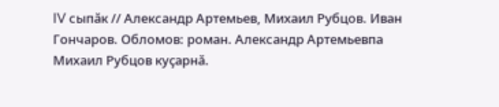IV сыпӑк // Александр Артемьев, Михаил Рубцов. Иван Гончаров. Обломов: роман. Александр Артемьевпа Михаил Рубцов куҫарнӑ.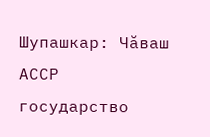Шупашкар: Чӑваш АССР государство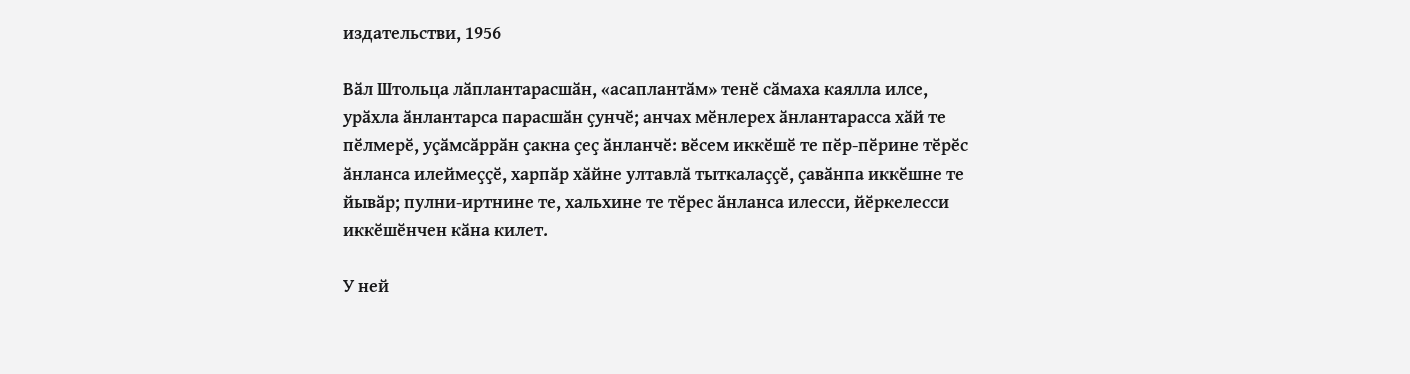издательстви, 1956

Вӑл Штольца лӑплантарасшӑн, «асаплантӑм» тенӗ сӑмаха каялла илсе, урӑхла ӑнлантарса парасшӑн ҫунчӗ; анчах мӗнлерех ӑнлантарасса хӑй те пӗлмерӗ, уҫӑмсӑррӑн ҫакна ҫеҫ ӑнланчӗ: вӗсем иккӗшӗ те пӗр-пӗрине тӗрӗс ӑнланса илеймеҫҫӗ, харпӑр хӑйне ултавлӑ тыткалаҫҫӗ, ҫавӑнпа иккӗшне те йывӑр; пулни-иртнине те, хальхине те тӗрес ӑнланса илесси, йӗркелесси иккӗшӗнчен кӑна килет.

У ней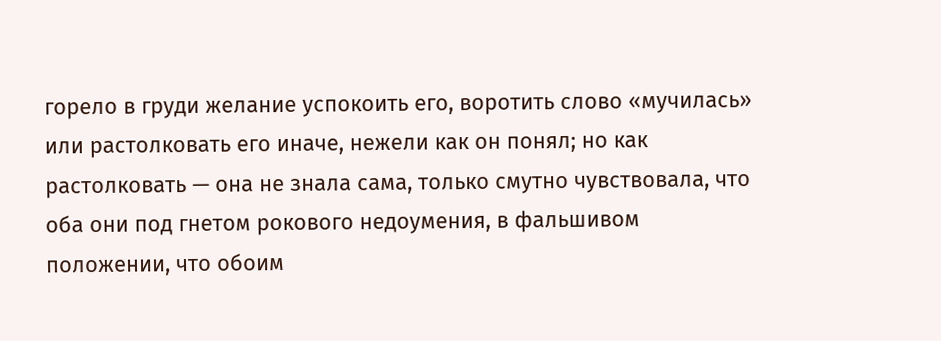горело в груди желание успокоить его, воротить слово «мучилась» или растолковать его иначе, нежели как он понял; но как растолковать — она не знала сама, только смутно чувствовала, что оба они под гнетом рокового недоумения, в фальшивом положении, что обоим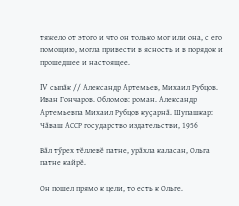тяжело от этого и что он только мог или она, с его помощию, могла привести в ясность и в порядок и прошедшее и настоящее.

IV сыпӑк // Александр Артемьев, Михаил Рубцов. Иван Гончаров. Обломов: роман. Александр Артемьевпа Михаил Рубцов куҫарнӑ. Шупашкар: Чӑваш АССР государство издательстви, 1956

Вӑл тӳрех тӗллевӗ патне, урӑхла каласан, Ольга патне кайрӗ.

Он пошел прямо к цели, то есть к Ольге.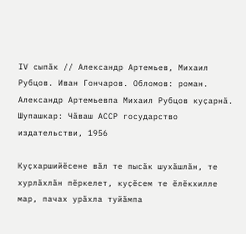IV сыпӑк // Александр Артемьев, Михаил Рубцов. Иван Гончаров. Обломов: роман. Александр Артемьевпа Михаил Рубцов куҫарнӑ. Шупашкар: Чӑваш АССР государство издательстви, 1956

Куҫхаршийӗсене вӑл те пысӑк шухӑшлӑн, те хурлӑхлӑн пӗркелет, куҫӗсем те ӗлӗкхилле мар, пачах урӑхла туйӑмпа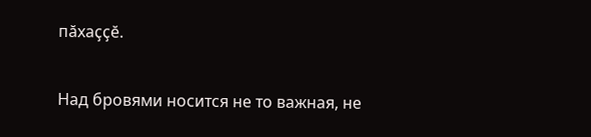пӑхаҫҫӗ.

Над бровями носится не то важная, не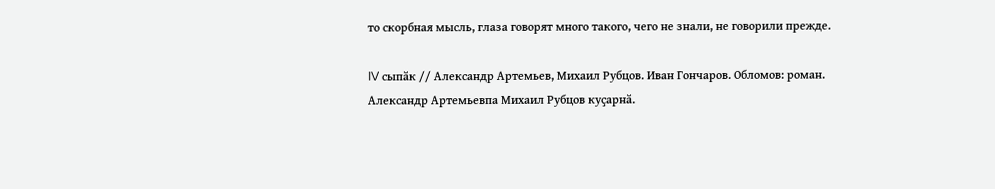то скорбная мысль, глаза говорят много такого, чего не знали, не говорили прежде.

IV сыпӑк // Александр Артемьев, Михаил Рубцов. Иван Гончаров. Обломов: роман. Александр Артемьевпа Михаил Рубцов куҫарнӑ.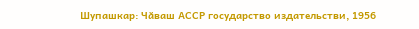Шупашкар: Чӑваш АССР государство издательстви, 1956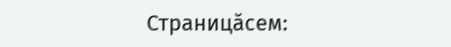Страницăсем: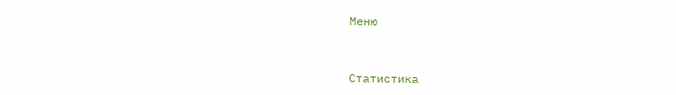Меню



Статистика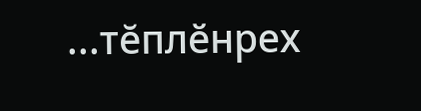...тĕплӗнрех